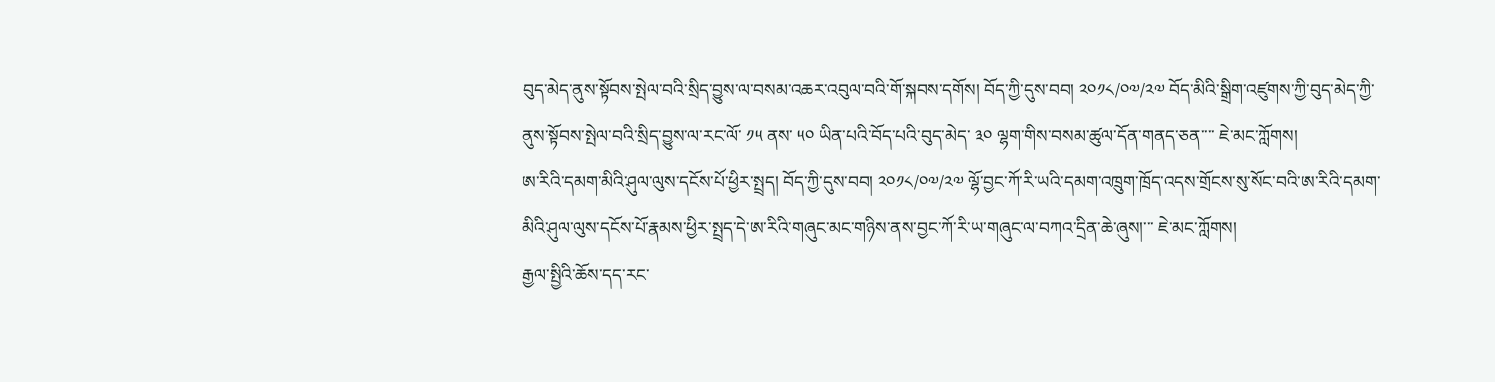བུད་མེད་ནུས་སྟོབས་སྤེལ་བའི་སྲིད་བྱུས་ལ་བསམ་འཆར་འབུལ་བའི་གོ་སྐབས་དགོས། བོད་ཀྱི་དུས་བབ། ༢༠༡༨/༠༧/༢༧ བོད་མིའི་སྒྲིག་འཛུགས་ཀྱི་བུད་མེད་ཀྱི་ནུས་སྟོབས་སྤེལ་བའི་སྲིད་བྱུས་ལ་རང་ལོ་ ༡༥ ནས་ ༥༠ ཡིན་པའི་བོད་པའི་བུད་མེད་ ༣༠ ལྷག་གིས་བསམ་ཚུལ་དོན་གནད་ཅན་་་་ ཇེ་མང་ཀློགས།
ཨ་རིའི་དམག་མིའི་ཤུལ་ལུས་དངོས་པོ་ཕྱིར་སྤྲད། བོད་ཀྱི་དུས་བབ། ༢༠༡༨/༠༧/༢༧ ལྷོ་བྱང་ཀོ་རི་ཡའི་དམག་འཁྲུག་ཁྲོད་འདས་གྲོངས་སུ་སོང་བའི་ཨ་རིའི་དམག་མིའི་ཤུལ་ལུས་དངོས་པོ་རྣམས་ཕྱིར་སྤྲད་དེ་ཨ་རིའི་གཞུང་མང་གཉིས་ནས་བྱང་ཀོ་རི་ཡ་གཞུང་ལ་བཀའ་དྲིན་ཆེ་ཞུས།་་་ ཇེ་མང་ཀློགས།
རྒྱལ་སྤྱིའི་ཆོས་དད་རང་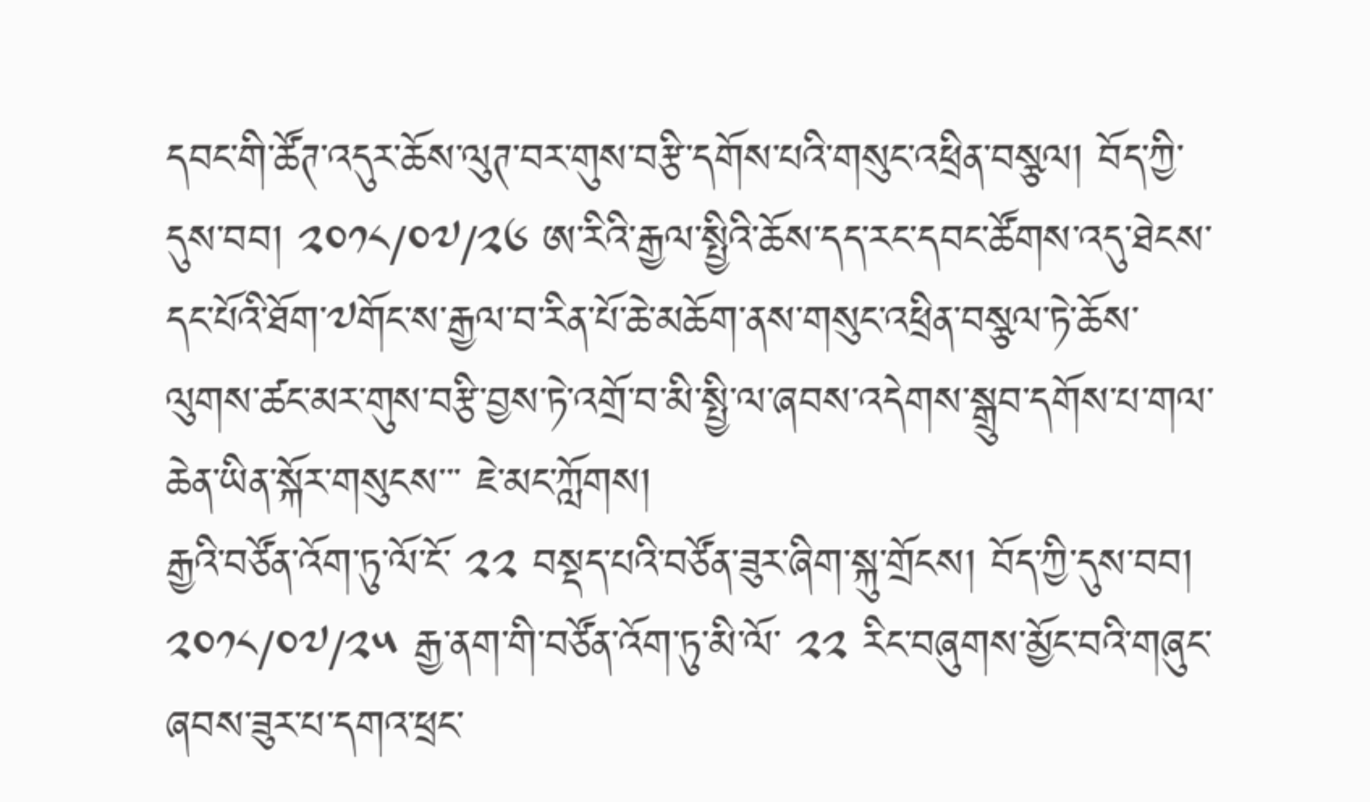དབང་གི་ཚོཊ་འདུར་ཆོས་ལུཊ་བར་གུས་བརྩི་དགོས་པའི་གསུང་འཕྲིན་བསྩལ། བོད་ཀྱི་དུས་བབ། ༢༠༡༨/༠༧/༢༦ ཨ་རིའི་རྒྱལ་སྤྱིའི་ཆོས་དད་རང་དབང་ཚོགས་འདུ་ཐེངས་དང་པོའི་ཐོག་༧གོང་ས་རྒྱལ་བ་རིན་པོ་ཆེ་མཆོག་ནས་གསུང་འཕྲིན་བསྩལ་ཏེ་ཆོས་ལུགས་ཚང་མར་གུས་བརྩི་བྱས་ཏེ་འགྲོ་བ་མི་སྤྱི་ལ་ཞབས་འདེགས་སྒྲུབ་དགོས་པ་གལ་ཆེན་ཡིན་སྐོར་གསུངས་་་ ཇེ་མང་ཀློགས།
རྒྱའི་བཙོན་འོག་ཏུ་ལོ་ངོ་ ༢༢ བསྡད་པའི་བཙོན་ཟུར་ཞིག་སྐུ་གྲོངས། བོད་ཀྱི་དུས་བབ། ༢༠༡༨/༠༧/༢༥ རྒྱ་ནག་གི་བཙོན་འོག་ཏུ་མི་ལོ་ ༢༢ རིང་བཞུགས་མྱོང་བའི་གཞུང་ཞབས་ཟུར་པ་དགའ་ཕྲང་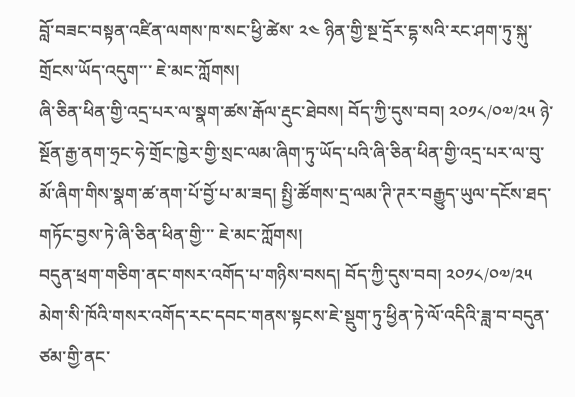བློ་བཟང་བསྟན་འཛིན་ལགས་ཁ་སང་ཕྱི་ཚེས་ ༢༤ ཉིན་གྱི་སྔ་དྲོར་དྷ་སའི་རང་ཤག་ཏུ་སྐུ་གྲོངས་ཡོད་འདུག་་་ ཇེ་མང་ཀློགས།
ཞི་ཅིན་ཕིན་གྱི་འདྲ་པར་ལ་སྣག་ཚས་རྒོལ་རྡུང་ཐེབས། བོད་ཀྱི་དུས་བབ། ༢༠༡༨/༠༧/༢༥ ཉེ་སྔོན་རྒྱ་ནག་ཧྲང་ཧེ་གྲོང་ཁྱེར་གྱི་སྲང་ལམ་ཞིག་ཏུ་ཡོད་པའི་ཞི་ཅིན་ཕིན་གྱི་འདྲ་པར་ལ་བུ་མོ་ཞིག་གིས་སྣག་ཚ་ནག་པོ་བྱོ་པ་མ་ཟད། སྤྱི་ཚོགས་དྲ་ལམ་ཊི་ཊར་བརྒྱུད་ཡུལ་དངོས་ཐད་གཏོང་བྱས་ཏེ་ཞི་ཅིན་ཕིན་གྱི་་་ ཇེ་མང་ཀློགས།
བདུན་ཕྲག་གཅིག་ནང་གསར་འགོད་པ་གཉིས་བསད། བོད་ཀྱི་དུས་བབ། ༢༠༡༨/༠༧/༢༥ མེག་སི་ཁོའི་གསར་འགོད་རང་དབང་གནས་སྟངས་ཇེ་སྡུག་ཏུ་ཕྱིན་ཏེ་ལོ་འདིའི་ཟླ་བ་བདུན་ཙམ་གྱི་ནང་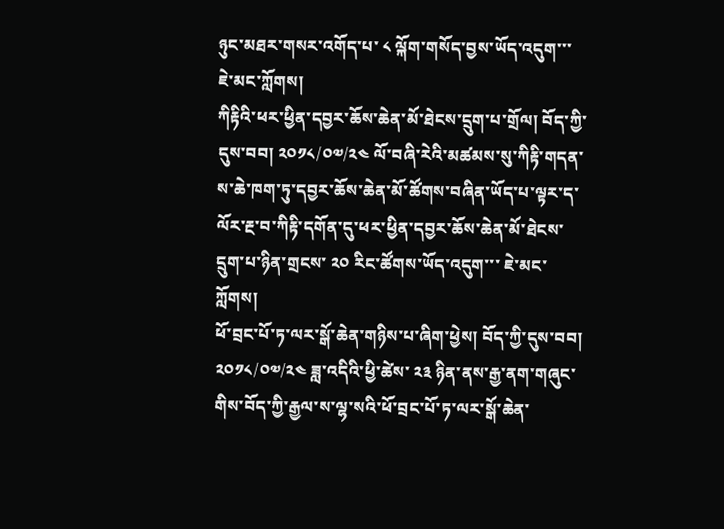ཉུང་མཐར་གསར་འགོད་པ་ ༨ ལྐོག་གསོད་བྱས་ཡོད་འདུག་་་ ཇེ་མང་ཀློགས།
ཀིརྟིའི་ཕར་ཕྱིན་དབྱར་ཆོས་ཆེན་མོ་ཐེངས་དྲུག་པ་གྲོལ། བོད་ཀྱི་དུས་བབ། ༢༠༡༨/༠༧/༢༤ ལོ་བཞི་རེའི་མཚམས་སུ་ཀིརྟི་གདན་ས་ཆེ་ཁག་ཏུ་དབྱར་ཆོས་ཆེན་མོ་ཚོགས་བཞིན་ཡོད་པ་ལྟར་ད་ལོར་རྔ་བ་ཀིརྟི་དགོན་དུ་ཕར་ཕྱིན་དབྱར་ཆོས་ཆེན་མོ་ཐེངས་དྲུག་པ་ཉིན་གྲངས་ ༢༠ རིང་ཚོགས་ཡོད་འདུག་་་ ཇེ་མང་ཀློགས།
ཕོ་བྲང་པོ་ཏ་ལར་སྒོ་ཆེན་གཉིས་པ་ཞིག་ཕྱེས། བོད་ཀྱི་དུས་བབ། ༢༠༡༨/༠༧/༢༤ ཟླ་འདིའི་ཕྱི་ཚེས་ ༢༣ ཉིན་ནས་རྒྱ་ནག་གཞུང་གིས་བོད་ཀྱི་རྒྱལ་ས་ལྷ་སའི་ཕོ་བྲང་པོ་ཏ་ལར་སྒོ་ཆེན་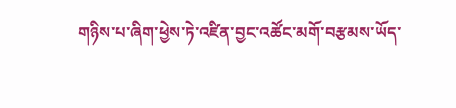གཉིས་པ་ཞིག་ཕྱེས་ཏེ་འཛིན་བྱང་འཚོང་མགོ་བརྩམས་ཡོད་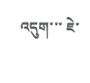འདུག་་་ ཇེ་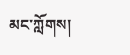མང་ཀློགས།